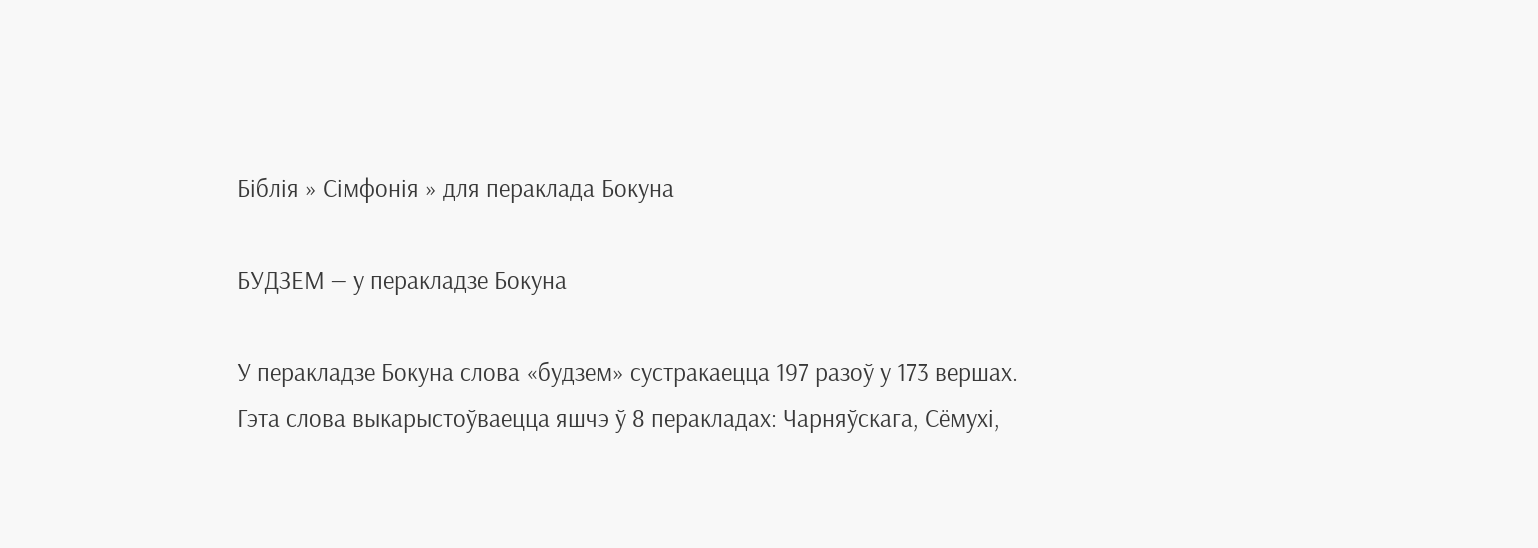Біблія » Сімфонія » для пераклада Бокуна

БУДЗЕМ — у перакладзе Бокуна

У перакладзе Бокуна слова «будзем» сустракаецца 197 разоў у 173 вершах.
Гэта слова выкарыстоўваецца яшчэ ў 8 перакладах: Чарняўскага, Сёмухі,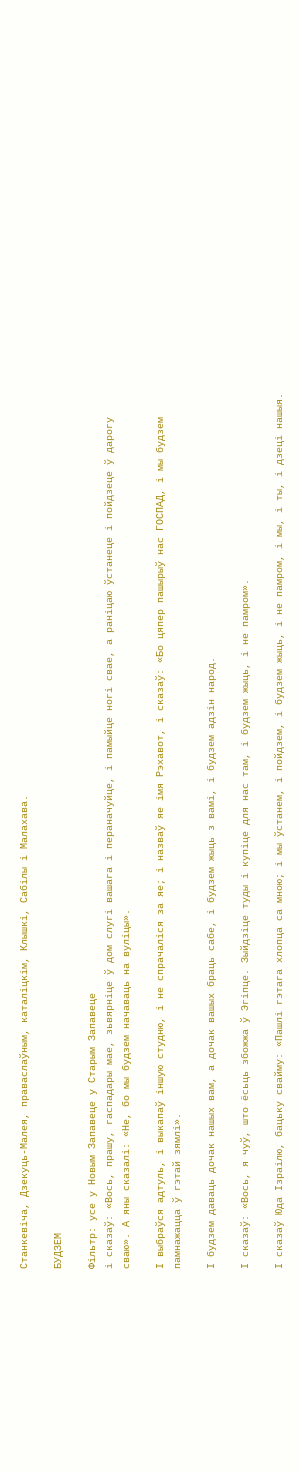Станкевіча, Дзекуць-Малея, праваслаўным, каталіцкім, Клышкi, Сабілы і Малахава.

БУДЗЕМ

Фільтр: усе у Новым Запавеце у Старым Запавеце
і сказаў: «Вось, прашу, гаспадары мае, зьвярніце ў дом слугі вашага і пераначуйце, і памыйце ногі свае, а раніцаю ўстанеце і пойдзеце ў дарогу сваю». А яны сказалі: «Не, бо мы будзем начаваць на вуліцы».

І выбраўся адтуль, і выкапаў іншую студню, і не спрачаліся за яе; і назваў яе імя Рэхавот, і сказаў: «Бо цяпер пашырыў нас ГОСПАД, і мы будзем памнажацца ў гэтай зямлі».

І будзем даваць дочак нашых вам, а дочак вашых браць сабе, і будзем жыць з вамі, і будзем адзін народ.

І сказаў: «Вось, я чуў, што ёсьць збожжа ў Эгіпце. Зыйдзіце туды і купіце для нас там, і будзем жыць, і не памром».

І сказаў Юда Ізраілю, бацьку свайму: «Пашлі гэтага хлопца са мною; і мы ўстанем, і пойдзем, і будзем жыць, і не памром, і мы, і ты, і дзеці нашыя.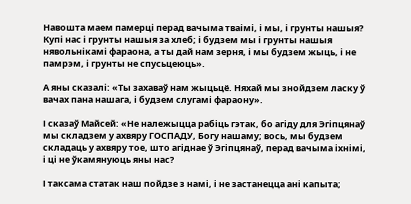Навошта маем памерці перад вачыма тваімі, і мы, і грунты нашыя? Купі нас і грунты нашыя за хлеб; і будзем мы і грунты нашыя нявольнікамі фараона, а ты дай нам зерня, і мы будзем жыць, і не памрэм, і грунты не спусьцеюць».

А яны сказалі: «Ты захаваў нам жыцьцё. Няхай мы знойдзем ласку ў вачах пана нашага, і будзем слугамі фараону».

І сказаў Майсей: «Не належыцца рабіць гэтак, бо агіду для Эгіпцянаў мы складзем у ахвяру ГОСПАДУ, Богу нашаму; вось, мы будзем складаць у ахвяру тое, што агіднае ў Эгіпцянаў, перад вачыма іхнімі, і ці не ўкамянуюць яны нас?

І таксама статак наш пойдзе з намі, і не застанецца ані капыта;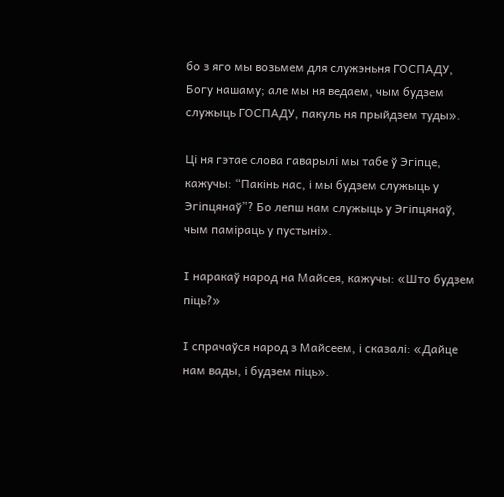бо з яго мы возьмем для служэньня ГОСПАДУ, Богу нашаму; але мы ня ведаем, чым будзем служыць ГОСПАДУ, пакуль ня прыйдзем туды».

Ці ня гэтае слова гаварылі мы табе ў Эгіпце, кажучы: “Пакінь нас, і мы будзем служыць у Эгіпцянаў”? Бо лепш нам служыць у Эгіпцянаў, чым паміраць у пустыні».

І наракаў народ на Майсея, кажучы: «Што будзем піць?»

І спрачаўся народ з Майсеем, і сказалі: «Дайце нам вады, і будзем піць».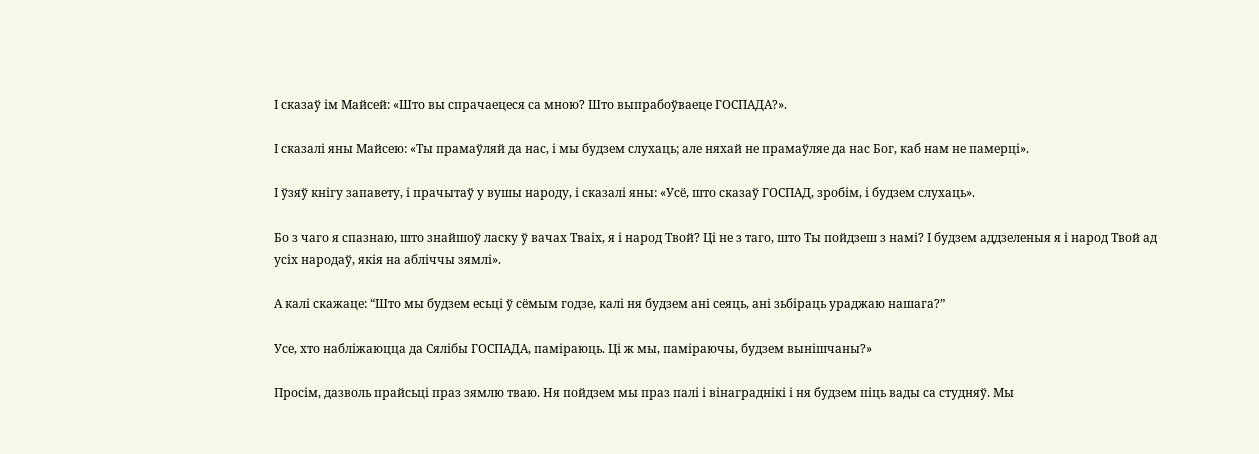І сказаў ім Майсей: «Што вы спрачаецеся са мною? Што выпрабоўваеце ГОСПАДА?».

І сказалі яны Майсею: «Ты прамаўляй да нас, і мы будзем слухаць; але няхай не прамаўляе да нас Бог, каб нам не памерці».

І ўзяў кнігу запавету, і прачытаў у вушы народу, і сказалі яны: «Усё, што сказаў ГОСПАД, зробім, і будзем слухаць».

Бо з чаго я спазнаю, што знайшоў ласку ў вачах Тваіх, я і народ Твой? Ці не з таго, што Ты пойдзеш з намі? І будзем аддзеленыя я і народ Твой ад усіх народаў, якія на абліччы зямлі».

А калі скажаце: “Што мы будзем есьці ў сёмым годзе, калі ня будзем ані сеяць, ані зьбіраць ураджаю нашага?”

Усе, хто набліжаюцца да Сялібы ГОСПАДА, паміраюць. Ці ж мы, паміраючы, будзем вынішчаны?»

Просім, дазволь прайсьці праз зямлю тваю. Ня пойдзем мы праз палі і вінаграднікі і ня будзем піць вады са студняў. Мы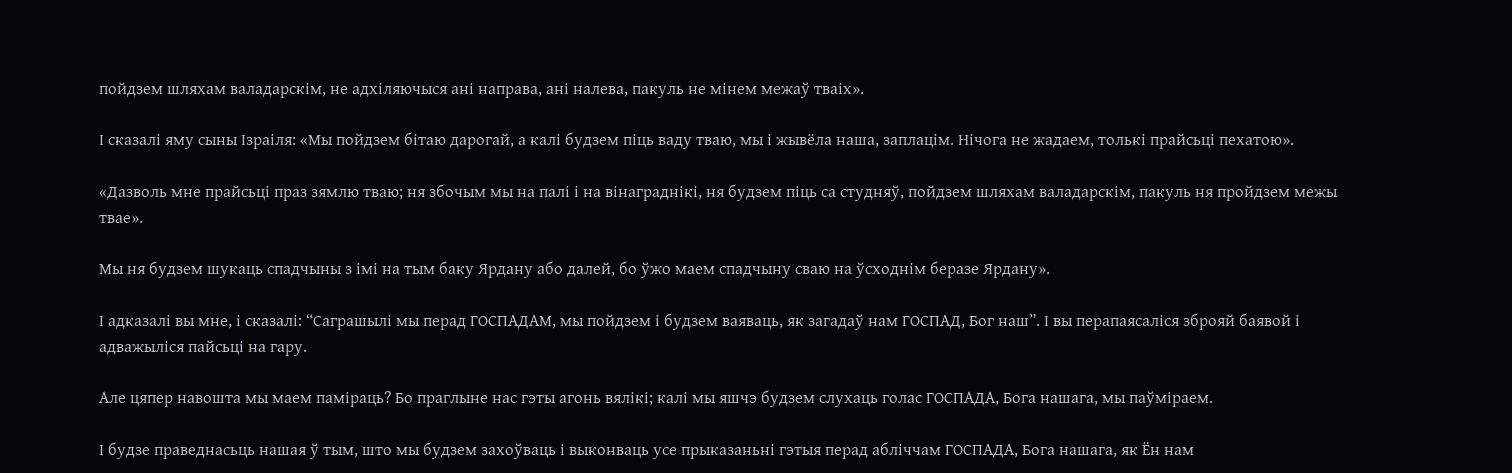пойдзем шляхам валадарскім, не адхіляючыся ані направа, ані налева, пакуль не мінем межаў тваіх».

І сказалі яму сыны Ізраіля: «Мы пойдзем бітаю дарогай, а калі будзем піць ваду тваю, мы і жывёла наша, заплацім. Нічога не жадаем, толькі прайсьці пехатою».

«Дазволь мне прайсьці праз зямлю тваю; ня збочым мы на палі і на вінаграднікі, ня будзем піць са студняў, пойдзем шляхам валадарскім, пакуль ня пройдзем межы твае».

Мы ня будзем шукаць спадчыны з імі на тым баку Ярдану або далей, бо ўжо маем спадчыну сваю на ўсходнім беразе Ярдану».

І адказалі вы мне, і сказалі: “Саграшылі мы перад ГОСПАДАМ, мы пойдзем і будзем ваяваць, як загадаў нам ГОСПАД, Бог наш”. І вы перапаясаліся зброяй баявой і адважыліся пайсьці на гару.

Але цяпер навошта мы маем паміраць? Бо праглыне нас гэты агонь вялікі; калі мы яшчэ будзем слухаць голас ГОСПАДА, Бога нашага, мы паўміраем.

І будзе праведнасьць нашая ў тым, што мы будзем захоўваць і выконваць усе прыказаньні гэтыя перад абліччам ГОСПАДА, Бога нашага, як Ён нам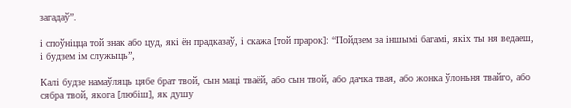загадаў”.

і споўніцца той знак або цуд, які ён прадказаў, і скажа [той прарок]: “Пойдзем за іншымі багамі, якіх ты ня ведаеш, і будзем ім служыць”,

Калі будзе намаўляць цябе брат твой, сын маці тваёй, або сын твой, або дачка твая, або жонка ўлоньня твайго, або сябра твой, якога [любіш], як душу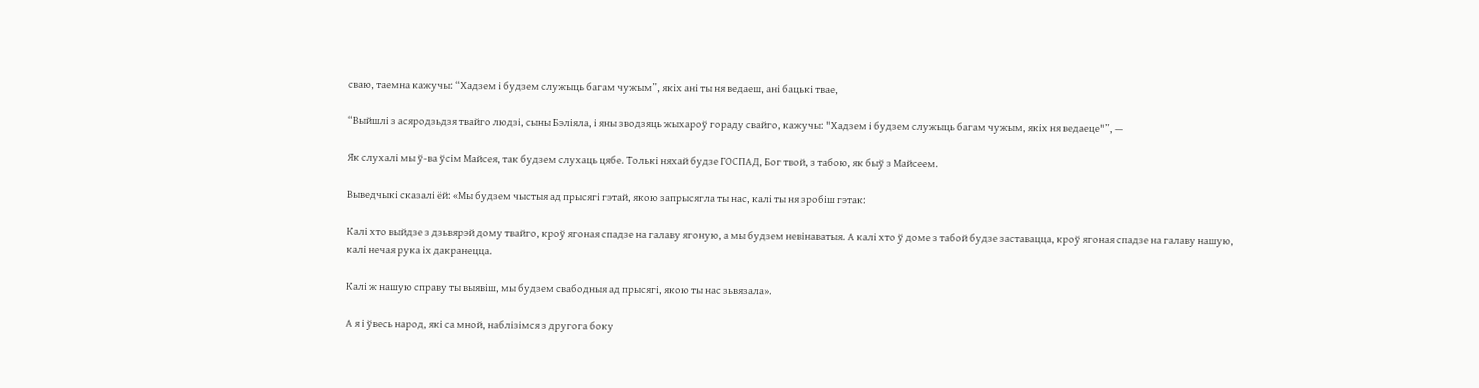сваю, таемна кажучы: “Хадзем і будзем служыць багам чужым”, якіх ані ты ня ведаеш, ані бацькі твае,

“Выйшлі з асяродзьдзя твайго людзі, сыны Бэліяла, і яны зводзяць жыхароў гораду свайго, кажучы: "Хадзем і будзем служыць багам чужым, якіх ня ведаеце"”, —

Як слухалі мы ў-ва ўсім Майсея, так будзем слухаць цябе. Толькі няхай будзе ГОСПАД, Бог твой, з табою, як быў з Майсеем.

Выведчыкі сказалі ёй: «Мы будзем чыстыя ад прысягі гэтай, якою запрысягла ты нас, калі ты ня зробіш гэтак:

Калі хто выйдзе з дзьвярэй дому твайго, кроў ягоная спадзе на галаву ягоную, а мы будзем невінаватыя. А калі хто ў доме з табой будзе заставацца, кроў ягоная спадзе на галаву нашую, калі нечая рука іх дакранецца.

Калі ж нашую справу ты выявіш, мы будзем свабодныя ад прысягі, якою ты нас зьвязала».

А я і ўвесь народ, які са мной, наблізімся з другога боку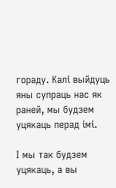гораду. Калі выйдуць яны супраць нас як раней, мы будзем уцякаць перад імі.

І мы так будзем уцякаць, а вы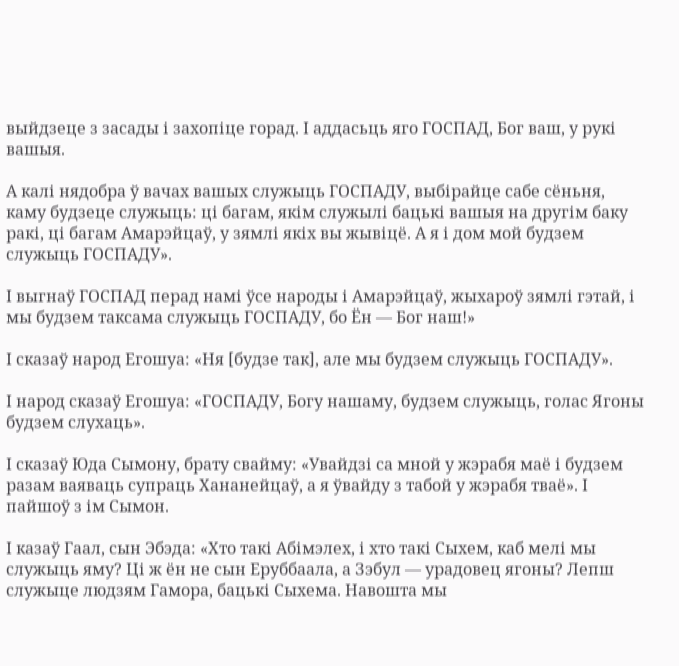выйдзеце з засады і захопіце горад. І аддасьць яго ГОСПАД, Бог ваш, у рукі вашыя.

А калі нядобра ў вачах вашых служыць ГОСПАДУ, выбірайце сабе сёньня, каму будзеце служыць: ці багам, якім служылі бацькі вашыя на другім баку ракі, ці багам Амарэйцаў, у зямлі якіх вы жывіцё. А я і дом мой будзем служыць ГОСПАДУ».

І выгнаў ГОСПАД перад намі ўсе народы і Амарэйцаў, жыхароў зямлі гэтай, і мы будзем таксама служыць ГОСПАДУ, бо Ён — Бог наш!»

І сказаў народ Егошуа: «Ня [будзе так], але мы будзем служыць ГОСПАДУ».

І народ сказаў Егошуа: «ГОСПАДУ, Богу нашаму, будзем служыць, голас Ягоны будзем слухаць».

І сказаў Юда Сымону, брату свайму: «Увайдзі са мной у жэрабя маё і будзем разам ваяваць супраць Хананейцаў, а я ўвайду з табой у жэрабя тваё». І пайшоў з ім Сымон.

І казаў Гаал, сын Эбэда: «Хто такі Абімэлех, і хто такі Сыхем, каб мелі мы служыць яму? Ці ж ён не сын Еруббаала, а Зэбул — урадовец ягоны? Лепш служыце людзям Гамора, бацькі Сыхема. Навошта мы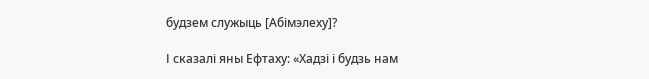будзем служыць [Абімэлеху]?

І сказалі яны Ефтаху: «Хадзі і будзь нам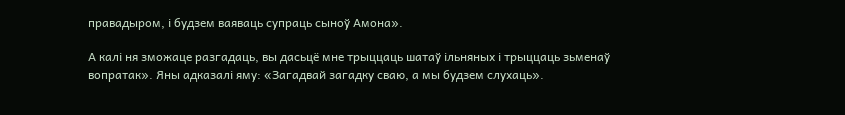правадыром, і будзем ваяваць супраць сыноў Амона».

А калі ня зможаце разгадаць, вы дасьцё мне трыццаць шатаў ільняных і трыццаць зьменаў вопратак». Яны адказалі яму: «Загадвай загадку сваю, а мы будзем слухаць».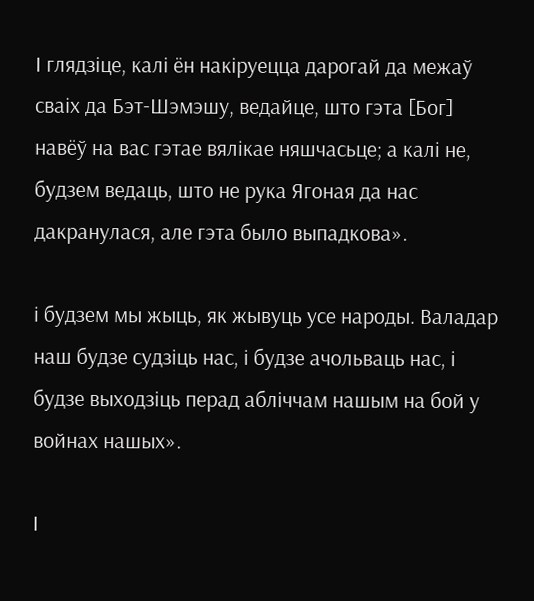І глядзіце, калі ён накіруецца дарогай да межаў сваіх да Бэт-Шэмэшу, ведайце, што гэта [Бог] навёў на вас гэтае вялікае няшчасьце; а калі не, будзем ведаць, што не рука Ягоная да нас дакранулася, але гэта было выпадкова».

і будзем мы жыць, як жывуць усе народы. Валадар наш будзе судзіць нас, і будзе ачольваць нас, і будзе выходзіць перад абліччам нашым на бой у войнах нашых».

І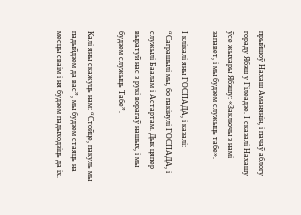прыйшоў Нахаш Аманянін, і пачаў аблогу гораду Ябэш у Гілеадзе. І сказалі Нахашу ўсе жыхары Ябэшу: «Заключы з намі запавет, і мы будзем служыць табе».

І клікалі яны ГОСПАДА, і казалі: “Саграшылі мы, бо пакінулі ГОСПАДА, і служылі Баалам і Астартам. Дык цяпер выратуй нас з рукі ворагаў нашых, і мы будзем служыць Табе”.

Калі яны скажуць нам: “Стойце, пакуль мы падыйдзем да вас”, мы будзем стаяць на месцы сваім і ня будзем падыходзіць да іх.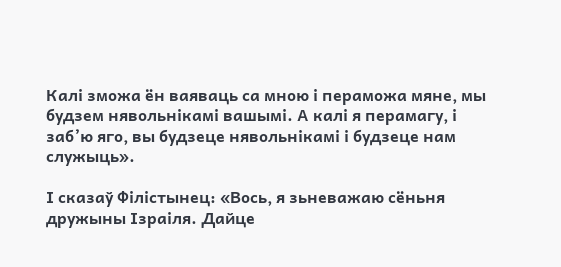Калі зможа ён ваяваць са мною і пераможа мяне, мы будзем нявольнікамі вашымі. А калі я перамагу, і заб’ю яго, вы будзеце нявольнікамі і будзеце нам служыць».

І сказаў Філістынец: «Вось, я зьневажаю сёньня дружыны Ізраіля. Дайце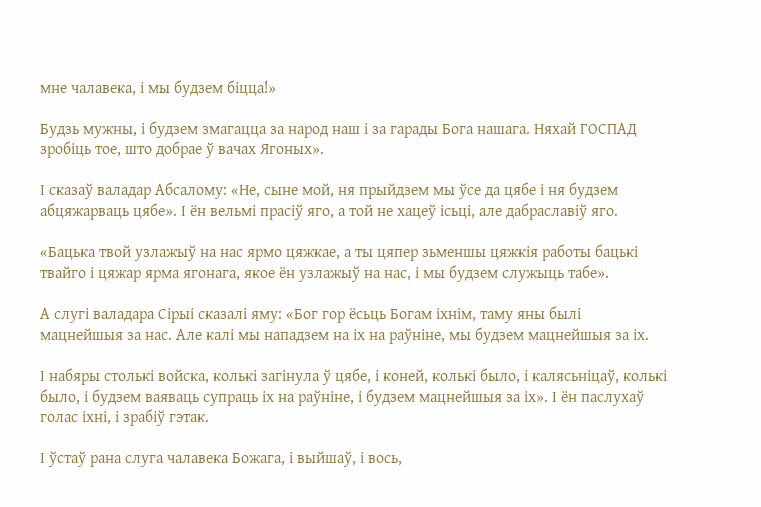мне чалавека, і мы будзем біцца!»

Будзь мужны, і будзем змагацца за народ наш і за гарады Бога нашага. Няхай ГОСПАД зробіць тое, што добрае ў вачах Ягоных».

І сказаў валадар Абсалому: «Не, сыне мой, ня прыйдзем мы ўсе да цябе і ня будзем абцяжарваць цябе». І ён вельмі прасіў яго, а той не хацеў ісьці, але дабраславіў яго.

«Бацька твой узлажыў на нас ярмо цяжкае, а ты цяпер зьменшы цяжкія работы бацькі твайго і цяжар ярма ягонага, якое ён узлажыў на нас, і мы будзем служыць табе».

А слугі валадара Сірыі сказалі яму: «Бог гор ёсьць Богам іхнім, таму яны былі мацнейшыя за нас. Але калі мы нападзем на іх на раўніне, мы будзем мацнейшыя за іх.

І набяры столькі войска, колькі загінула ў цябе, і коней, колькі было, і калясьніцаў, колькі было, і будзем ваяваць супраць іх на раўніне, і будзем мацнейшыя за іх». І ён паслухаў голас іхні, і зрабіў гэтак.

І ўстаў рана слуга чалавека Божага, і выйшаў, і вось,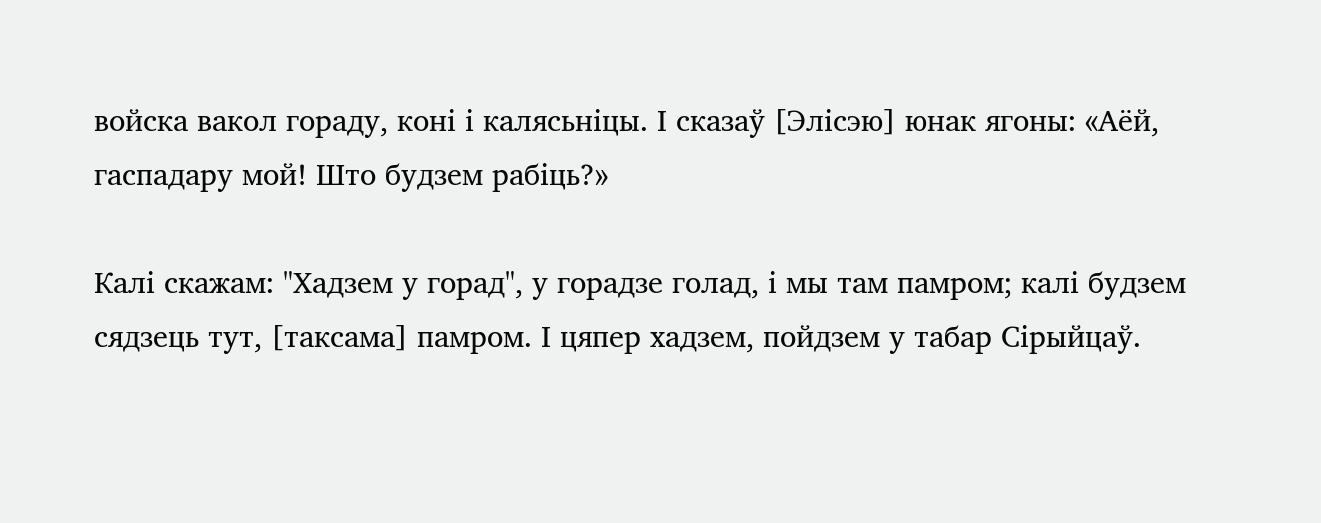войска вакол гораду, коні і калясьніцы. І сказаў [Элісэю] юнак ягоны: «Аёй, гаспадару мой! Што будзем рабіць?»

Калі скажам: "Хадзем у горад", у горадзе голад, і мы там памром; калі будзем сядзець тут, [таксама] памром. І цяпер хадзем, пойдзем у табар Сірыйцаў.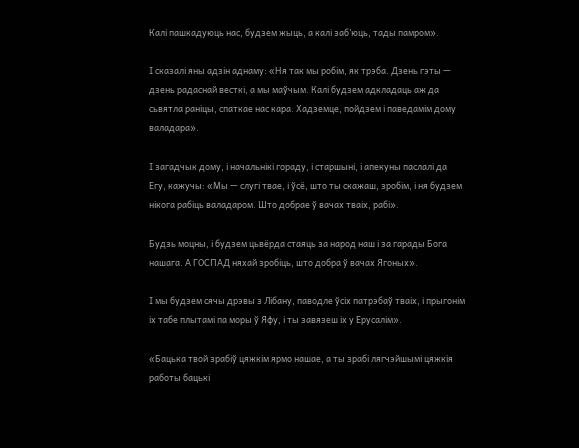Калі пашкадуюць нас, будзем жыць, а калі заб’юць, тады памром».

І сказалі яны адзін аднаму: «Ня так мы робім, як трэба. Дзень гэты — дзень радаснай весткі, а мы маўчым. Калі будзем адкладаць аж да сьвятла раніцы, спаткае нас кара. Хадземце, пойдзем і паведамім дому валадара».

І загадчык дому, і начальнікі гораду, і старшыні, і апекуны паслалі да Егу, кажучы: «Мы — слугі твае, і ўсё, што ты скажаш, зробім, і ня будзем нікога рабіць валадаром. Што добрае ў вачах тваіх, рабі».

Будзь моцны, і будзем цьвёрда стаяць за народ наш і за гарады Бога нашага. А ГОСПАД няхай зробіць, што добра ў вачах Ягоных».

І мы будзем сячы дрэвы з Лібану, паводле ўсіх патрэбаў тваіх, і прыгонім іх табе плытамі па моры ў Яфу, і ты завязеш іх у Ерусалім».

«Бацька твой зрабіў цяжкім ярмо нашае, а ты зрабі лягчэйшымі цяжкія работы бацькі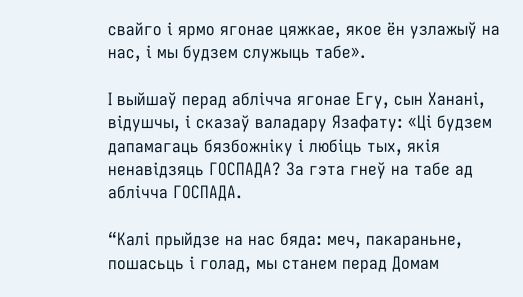свайго і ярмо ягонае цяжкае, якое ён узлажыў на нас, і мы будзем служыць табе».

І выйшаў перад аблічча ягонае Егу, сын Ханані, відушчы, і сказаў валадару Язафату: «Ці будзем дапамагаць бязбожніку і любіць тых, якія ненавідзяць ГОСПАДА? За гэта гнеў на табе ад аблічча ГОСПАДА.

“Калі прыйдзе на нас бяда: меч, пакараньне, пошасьць і голад, мы станем перад Домам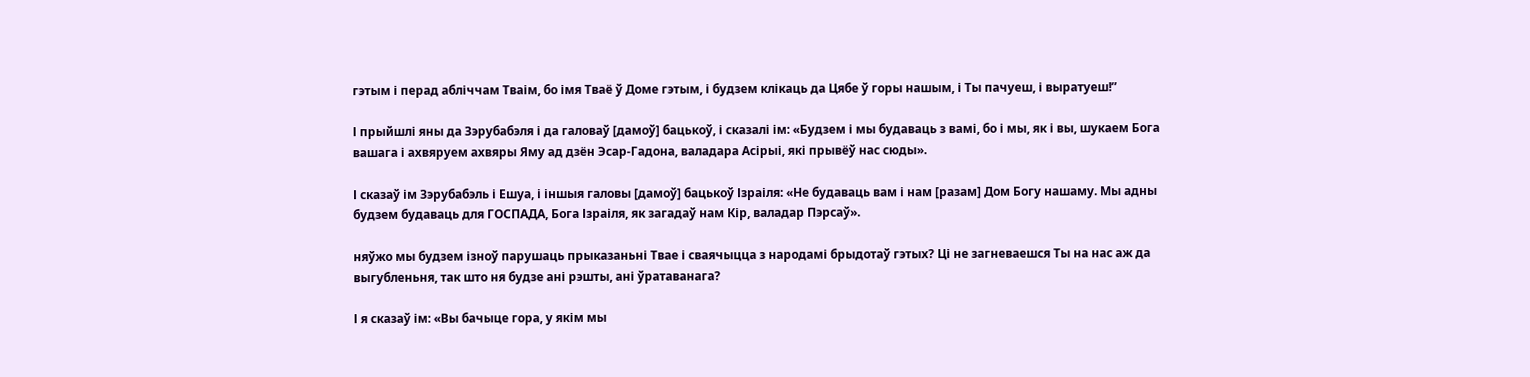гэтым і перад абліччам Тваім, бо імя Тваё ў Доме гэтым, і будзем клікаць да Цябе ў горы нашым, і Ты пачуеш, і выратуеш!”

І прыйшлі яны да Зэрубабэля і да галоваў [дамоў] бацькоў, і сказалі ім: «Будзем і мы будаваць з вамі, бо і мы, як і вы, шукаем Бога вашага і ахвяруем ахвяры Яму ад дзён Эсар-Гадона, валадара Асірыі, які прывёў нас сюды».

І сказаў ім Зэрубабэль і Ешуа, і іншыя галовы [дамоў] бацькоў Ізраіля: «Не будаваць вам і нам [разам] Дом Богу нашаму. Мы адны будзем будаваць для ГОСПАДА, Бога Ізраіля, як загадаў нам Кір, валадар Пэрсаў».

няўжо мы будзем ізноў парушаць прыказаньні Твае і сваячыцца з народамі брыдотаў гэтых? Ці не загневаешся Ты на нас аж да выгубленьня, так што ня будзе ані рэшты, ані ўратаванага?

І я сказаў ім: «Вы бачыце гора, у якім мы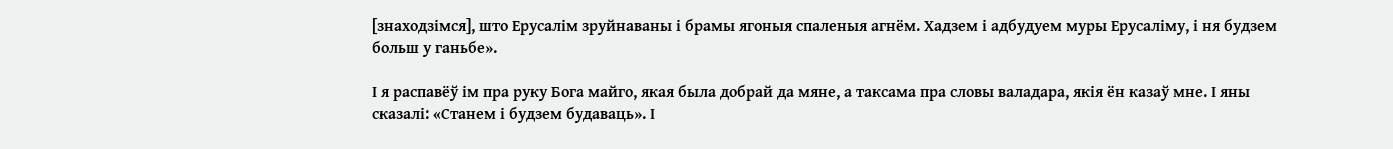[знаходзімся], што Ерусалім зруйнаваны і брамы ягоныя спаленыя агнём. Хадзем і адбудуем муры Ерусаліму, і ня будзем больш у ганьбе».

І я распавёў ім пра руку Бога майго, якая была добрай да мяне, а таксама пра словы валадара, якія ён казаў мне. І яны сказалі: «Станем і будзем будаваць». І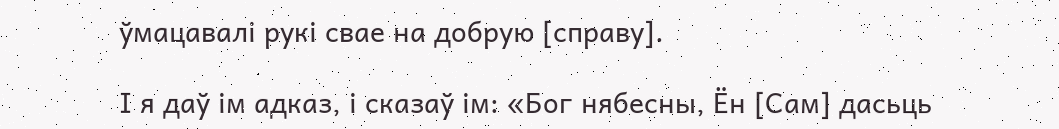ўмацавалі рукі свае на добрую [справу].

І я даў ім адказ, і сказаў ім: «Бог нябесны, Ён [Сам] дасьць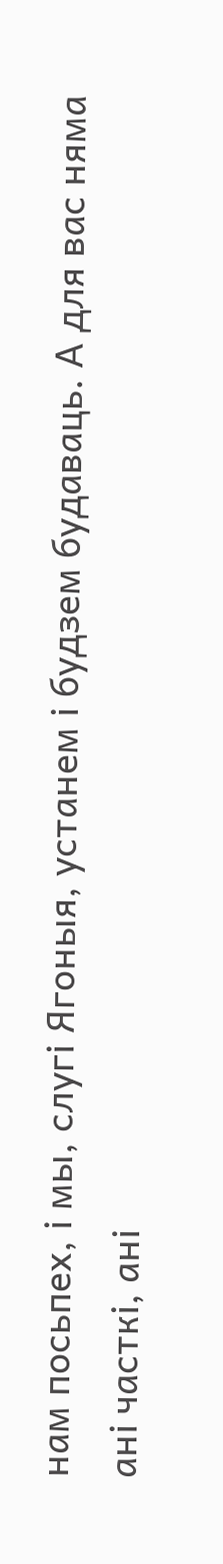нам посьпех, і мы, слугі Ягоныя, устанем і будзем будаваць. А для вас няма ані часткі, ані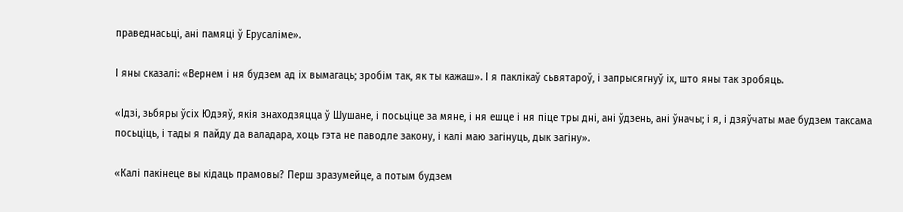праведнасьці, ані памяці ў Ерусаліме».

І яны сказалі: «Вернем і ня будзем ад іх вымагаць; зробім так, як ты кажаш». І я паклікаў сьвятароў, і запрысягнуў іх, што яны так зробяць.

«Ідзі, зьбяры ўсіх Юдэяў, якія знаходзяцца ў Шушане, і посьціце за мяне, і ня ешце і ня піце тры дні, ані ўдзень, ані ўначы; і я, і дзяўчаты мае будзем таксама посьціць, і тады я пайду да валадара, хоць гэта не паводле закону, і калі маю загінуць, дык загіну».

«Калі пакінеце вы кідаць прамовы? Перш зразумейце, а потым будзем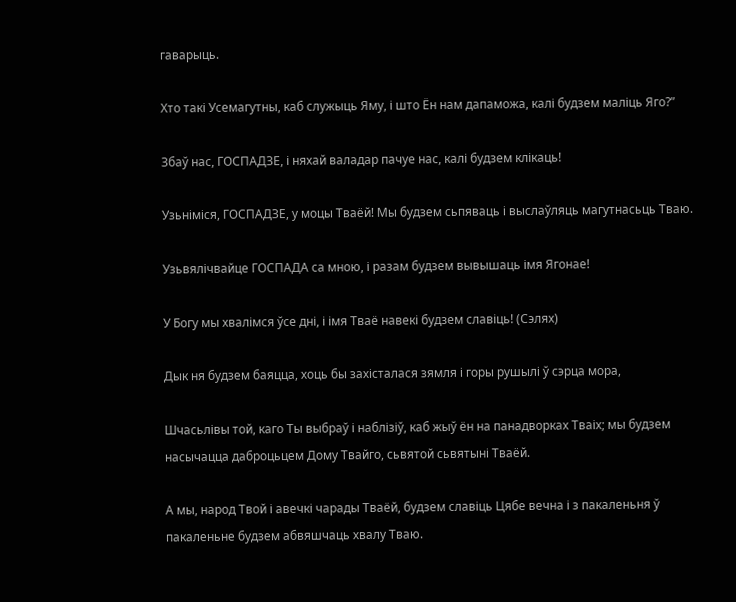гаварыць.

Хто такі Усемагутны, каб служыць Яму, і што Ён нам дапаможа, калі будзем маліць Яго?”

Збаў нас, ГОСПАДЗЕ, і няхай валадар пачуе нас, калі будзем клікаць!

Узьніміся, ГОСПАДЗЕ, у моцы Тваёй! Мы будзем сьпяваць і выслаўляць магутнасьць Тваю.

Узьвялічвайце ГОСПАДА са мною, і разам будзем вывышаць імя Ягонае!

У Богу мы хвалімся ўсе дні, і імя Тваё навекі будзем славіць! (Сэлях)

Дык ня будзем баяцца, хоць бы захісталася зямля і горы рушылі ў сэрца мора,

Шчасьлівы той, каго Ты выбраў і наблізіў, каб жыў ён на панадворках Тваіх; мы будзем насычацца даброцьцем Дому Твайго, сьвятой сьвятыні Тваёй.

А мы, народ Твой і авечкі чарады Тваёй, будзем славіць Цябе вечна і з пакаленьня ў пакаленьне будзем абвяшчаць хвалу Тваю.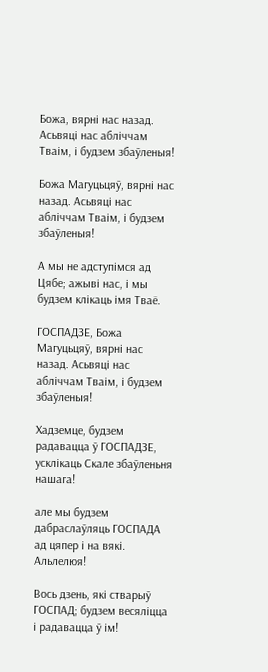Божа, вярні нас назад. Асьвяці нас абліччам Тваім, і будзем збаўленыя!

Божа Магуцьцяў, вярні нас назад. Асьвяці нас абліччам Тваім, і будзем збаўленыя!

А мы не адступімся ад Цябе; ажыві нас, і мы будзем клікаць імя Тваё.

ГОСПАДЗЕ, Божа Магуцьцяў, вярні нас назад. Асьвяці нас абліччам Тваім, і будзем збаўленыя!

Хадземце, будзем радавацца ў ГОСПАДЗЕ, усклікаць Скале збаўленьня нашага!

але мы будзем дабраслаўляць ГОСПАДА ад цяпер і на вякі. Альлелюя!

Вось дзень, які стварыў ГОСПАД; будзем весяліцца і радавацца ў ім!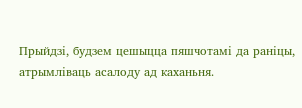Прыйдзі, будзем цешыцца пяшчотамі да раніцы, атрымліваць асалоду ад каханьня.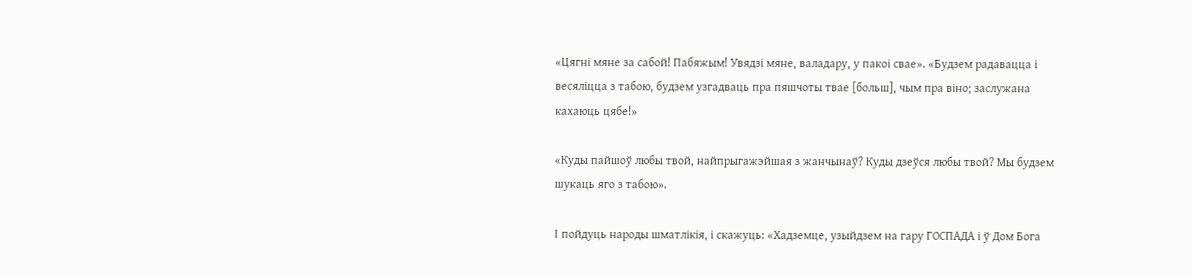«Цягні мяне за сабой! Пабяжым! Увядзі мяне, валадару, у пакоі свае». «Будзем радавацца і весяліцца з табою, будзем узгадваць пра пяшчоты твае [больш], чым пра віно; заслужана кахаюць цябе!»

«Куды пайшоў любы твой, найпрыгажэйшая з жанчынаў? Куды дзеўся любы твой? Мы будзем шукаць яго з табою».

І пойдуць народы шматлікія, і скажуць: «Хадземце, узыйдзем на гару ГОСПАДА і ў Дом Бога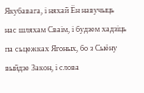Якубавага, і няхай Ён навучыць нас шляхам Сваім, і будзем хадзіць па сьцежках Ягоных, бо з Сыёну выйдзе Закон, і слова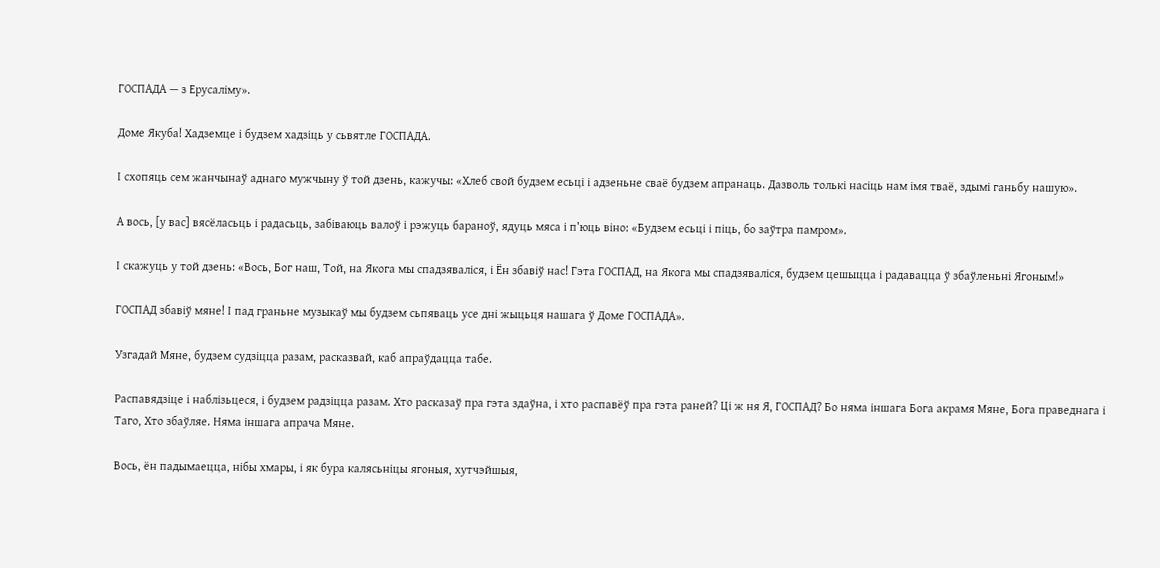ГОСПАДА — з Ерусаліму».

Доме Якуба! Хадземце і будзем хадзіць у сьвятле ГОСПАДА.

І схопяць сем жанчынаў аднаго мужчыну ў той дзень, кажучы: «Хлеб свой будзем есьці і адзеньне сваё будзем апранаць. Дазволь толькі насіць нам імя тваё, здымі ганьбу нашую».

А вось, [у вас] вясёласьць і радасьць, забіваюць валоў і рэжуць бараноў, ядуць мяса і п’юць віно: «Будзем есьці і піць, бо заўтра памром».

І скажуць у той дзень: «Вось, Бог наш, Той, на Якога мы спадзяваліся, і Ён збавіў нас! Гэта ГОСПАД, на Якога мы спадзяваліся, будзем цешыцца і радавацца ў збаўленьні Ягоным!»

ГОСПАД збавіў мяне! І пад граньне музыкаў мы будзем сьпяваць усе дні жыцьця нашага ў Доме ГОСПАДА».

Узгадай Мяне, будзем судзіцца разам, расказвай, каб апраўдацца табе.

Распавядзіце і наблізьцеся, і будзем радзіцца разам. Хто расказаў пра гэта здаўна, і хто распавёў пра гэта раней? Ці ж ня Я, ГОСПАД? Бо няма іншага Бога акрамя Мяне, Бога праведнага і Таго, Хто збаўляе. Няма іншага апрача Мяне.

Вось, ён падымаецца, нібы хмары, і як бура калясьніцы ягоныя, хутчэйшыя,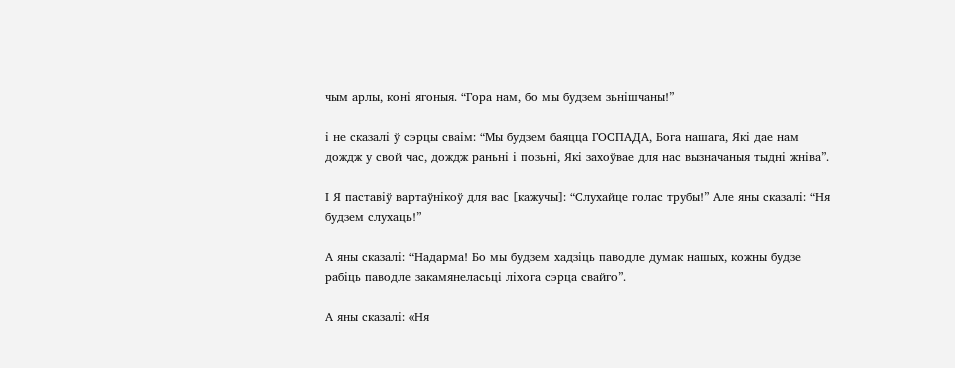чым арлы, коні ягоныя. “Гора нам, бо мы будзем зьнішчаны!”

і не сказалі ў сэрцы сваім: “Мы будзем баяцца ГОСПАДА, Бога нашага, Які дае нам дождж у свой час, дождж раньні і позьні, Які захоўвае для нас вызначаныя тыдні жніва”.

І Я паставіў вартаўнікоў для вас [кажучы]: “Слухайце голас трубы!” Але яны сказалі: “Ня будзем слухаць!”

А яны сказалі: “Надарма! Бо мы будзем хадзіць паводле думак нашых, кожны будзе рабіць паводле закамянеласьці ліхога сэрца свайго”.

А яны сказалі: «Ня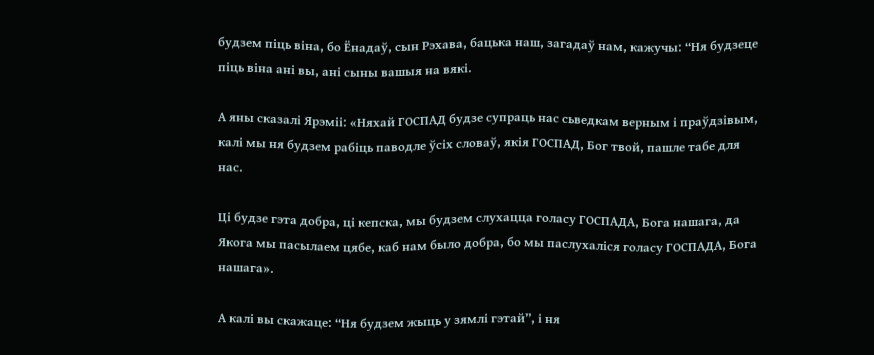будзем піць віна, бо Ёнадаў, сын Рэхава, бацька наш, загадаў нам, кажучы: “Ня будзеце піць віна ані вы, ані сыны вашыя на вякі.

А яны сказалі Ярэміі: «Няхай ГОСПАД будзе супраць нас сьведкам верным і праўдзівым, калі мы ня будзем рабіць паводле ўсіх словаў, якія ГОСПАД, Бог твой, пашле табе для нас.

Ці будзе гэта добра, ці кепска, мы будзем слухацца голасу ГОСПАДА, Бога нашага, да Якога мы пасылаем цябе, каб нам было добра, бо мы паслухаліся голасу ГОСПАДА, Бога нашага».

А калі вы скажаце: “Ня будзем жыць у зямлі гэтай”, і ня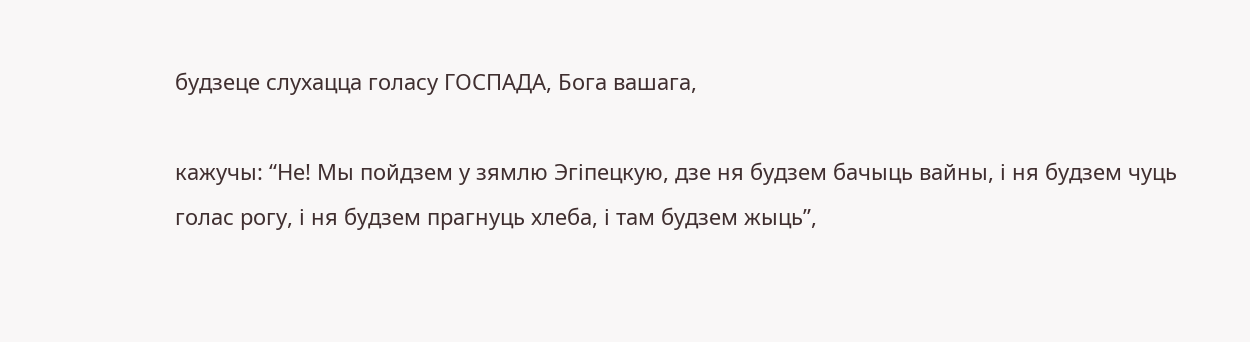будзеце слухацца голасу ГОСПАДА, Бога вашага,

кажучы: “Не! Мы пойдзем у зямлю Эгіпецкую, дзе ня будзем бачыць вайны, і ня будзем чуць голас рогу, і ня будзем прагнуць хлеба, і там будзем жыць”,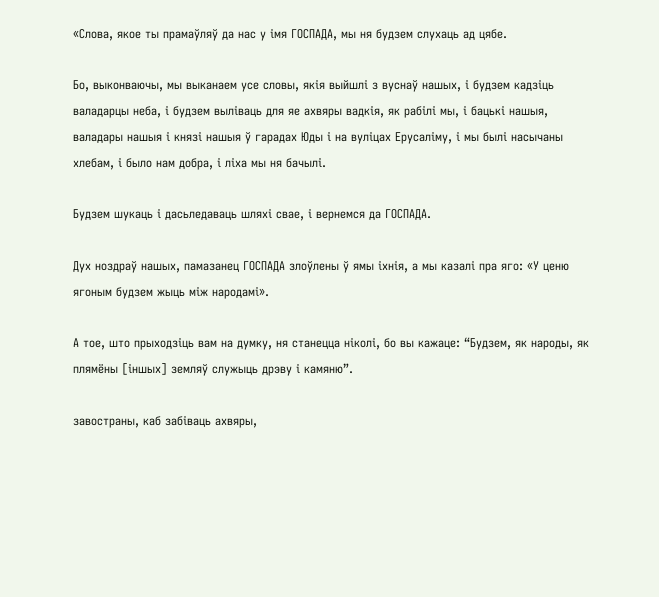«Слова, якое ты прамаўляў да нас у імя ГОСПАДА, мы ня будзем слухаць ад цябе.

Бо, выконваючы, мы выканаем усе словы, якія выйшлі з вуснаў нашых, і будзем кадзіць валадарцы неба, і будзем выліваць для яе ахвяры вадкія, як рабілі мы, і бацькі нашыя, валадары нашыя і князі нашыя ў гарадах Юды і на вуліцах Ерусаліму, і мы былі насычаны хлебам, і было нам добра, і ліха мы ня бачылі.

Будзем шукаць і дасьледаваць шляхі свае, і вернемся да ГОСПАДА.

Дух ноздраў нашых, памазанец ГОСПАДА злоўлены ў ямы іхнія, а мы казалі пра яго: «У ценю ягоным будзем жыць між народамі».

А тое, што прыходзіць вам на думку, ня станецца ніколі, бо вы кажаце: “Будзем, як народы, як плямёны [іншых] земляў служыць дрэву і камяню”.

завостраны, каб забіваць ахвяры,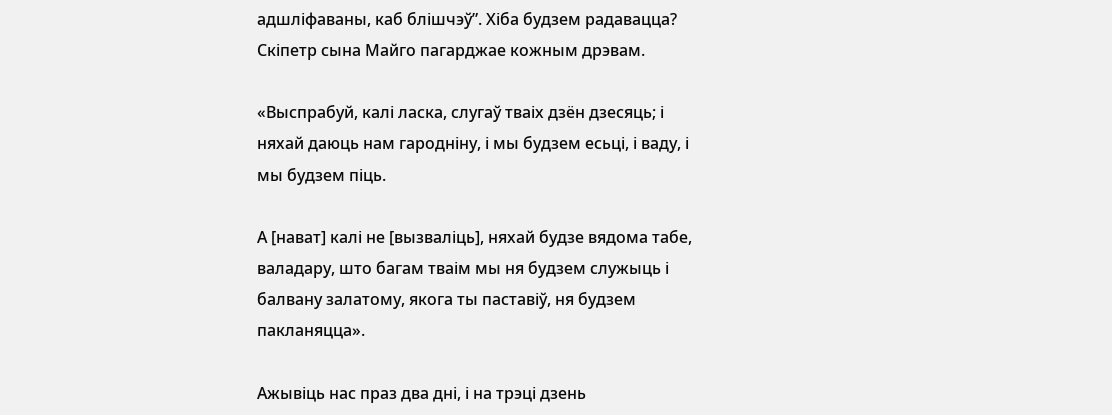адшліфаваны, каб блішчэў”. Хіба будзем радавацца? Скіпетр сына Майго пагарджае кожным дрэвам.

«Выспрабуй, калі ласка, слугаў тваіх дзён дзесяць; і няхай даюць нам гародніну, і мы будзем есьці, і ваду, і мы будзем піць.

А [нават] калі не [вызваліць], няхай будзе вядома табе, валадару, што багам тваім мы ня будзем служыць і балвану залатому, якога ты паставіў, ня будзем пакланяцца».

Ажывіць нас праз два дні, і на трэці дзень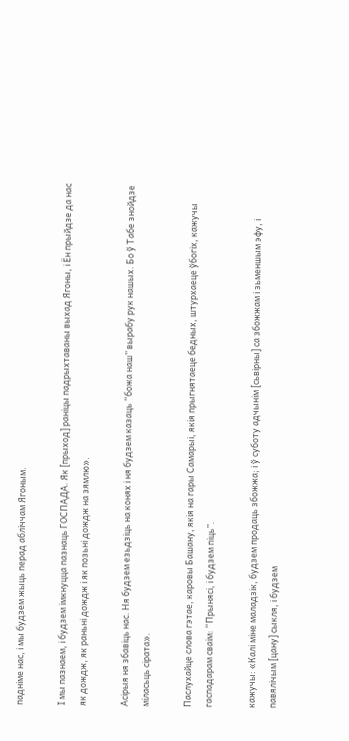падніме нас, і мы будзем жыць перад абліччам Ягоным.

І мы пазнаем, і будзем імкнуцца пазнаць ГОСПАДА. Як [прыход] раніцы падрыхтаваны выхад Ягоны, і Ён прыйдзе да нас як дождж, як раньні дождж і як позьні дождж на зямлю».

Асірыя ня збавіць нас. Ня будзем езьдзіць на конях і ня будзем казаць “божа наш” вырабу рук нашых. Бо ў Табе знойдзе міласьць сірата».

Паслухайце слова гэтае, каровы Башану, якія на гары Самарыі, якія прыгнятаеце бедных, штурхаеце ўбогіх, кажучы гаспадарам сваім: “Прынясі, і будзем піць”.

кажучы: «Калі міне маладзік, будзем продаць збожжа; і ў суботу адчынім [сьвірны] са збожжам і зьменшым эфу, і павялічым [цану] сыкля, і будзем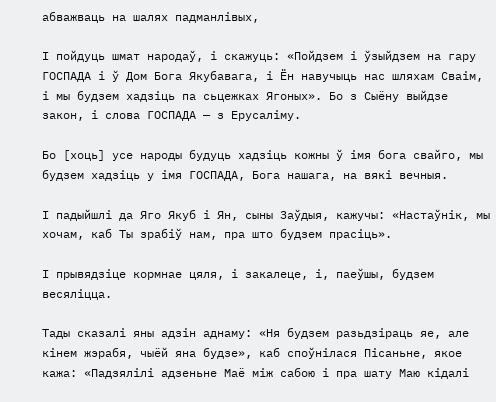абважваць на шалях падманлівых,

І пойдуць шмат народаў, і скажуць: «Пойдзем і ўзыйдзем на гару ГОСПАДА і ў Дом Бога Якубавага, і Ён навучыць нас шляхам Сваім, і мы будзем хадзіць па сьцежках Ягоных». Бо з Сыёну выйдзе закон, і слова ГОСПАДА — з Ерусаліму.

Бо [хоць] усе народы будуць хадзіць кожны ў імя бога свайго, мы будзем хадзіць у імя ГОСПАДА, Бога нашага, на вякі вечныя.

І падыйшлі да Яго Якуб і Ян, сыны Заўдыя, кажучы: «Настаўнік, мы хочам, каб Ты зрабіў нам, пра што будзем прасіць».

І прывядзіце кормнае цяля, і закалеце, і, паеўшы, будзем весяліцца.

Тады сказалі яны адзін аднаму: «Ня будзем разьдзіраць яе, але кінем жэрабя, чыёй яна будзе», каб споўнілася Пісаньне, якое кажа: «Падзялілі адзеньне Маё між сабою і пра шату Маю кідалі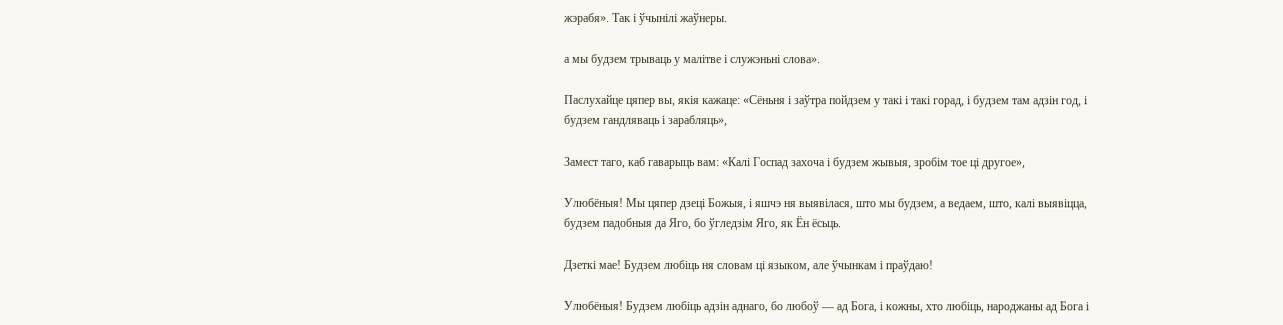жэрабя». Так і ўчынілі жаўнеры.

а мы будзем трываць у малітве і служэньні слова».

Паслухайце цяпер вы, якія кажаце: «Сёньня і заўтра пойдзем у такі і такі горад, і будзем там адзін год, і будзем гандляваць і зарабляць»,

Замест таго, каб гаварыць вам: «Калі Госпад захоча і будзем жывыя, зробім тое ці другое»,

Улюбёныя! Мы цяпер дзеці Божыя, і яшчэ ня выявілася, што мы будзем, а ведаем, што, калі выявіцца, будзем падобныя да Яго, бо ўгледзім Яго, як Ён ёсьць.

Дзеткі мае! Будзем любіць ня словам ці языком, але ўчынкам і праўдаю!

Улюбёныя! Будзем любіць адзін аднаго, бо любоў — ад Бога, і кожны, хто любіць, народжаны ад Бога і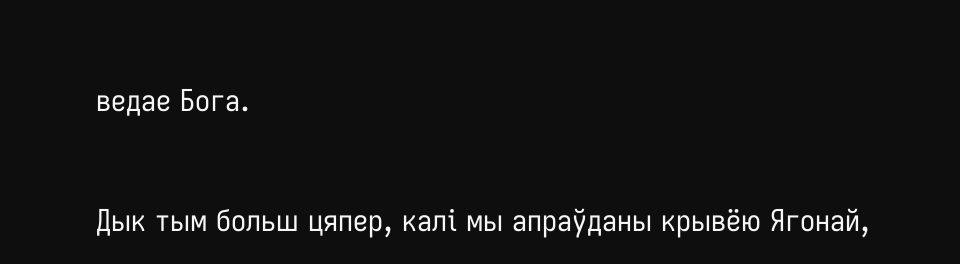ведае Бога.

Дык тым больш цяпер, калі мы апраўданы крывёю Ягонай,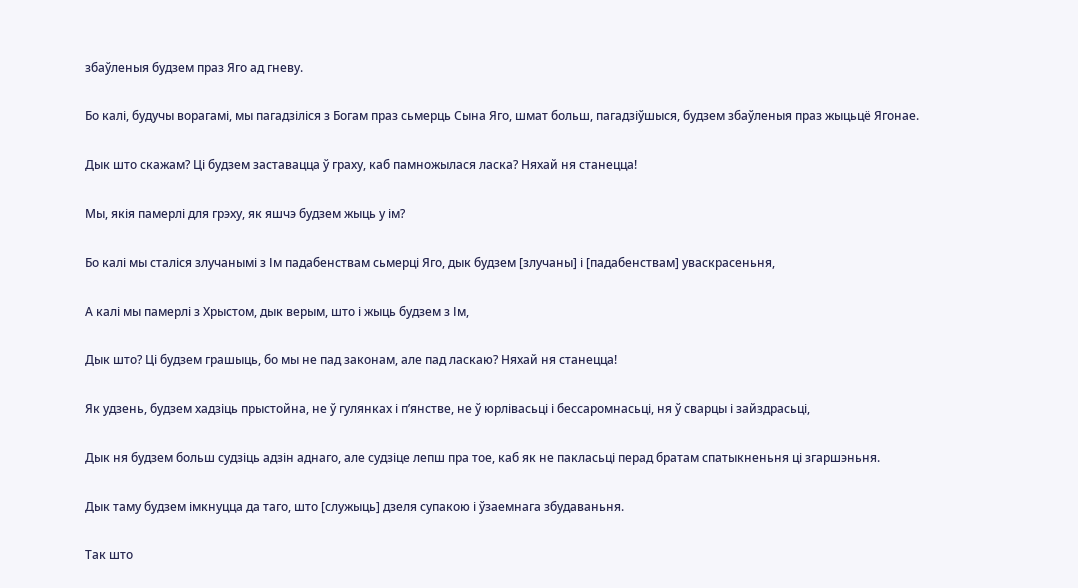збаўленыя будзем праз Яго ад гневу.

Бо калі, будучы ворагамі, мы пагадзіліся з Богам праз сьмерць Сына Яго, шмат больш, пагадзіўшыся, будзем збаўленыя праз жыцьцё Ягонае.

Дык што скажам? Ці будзем заставацца ў граху, каб памножылася ласка? Няхай ня станецца!

Мы, якія памерлі для грэху, як яшчэ будзем жыць у ім?

Бо калі мы сталіся злучанымі з Ім падабенствам сьмерці Яго, дык будзем [злучаны] і [падабенствам] уваскрасеньня,

А калі мы памерлі з Хрыстом, дык верым, што і жыць будзем з Ім,

Дык што? Ці будзем грашыць, бо мы не пад законам, але пад ласкаю? Няхай ня станецца!

Як удзень, будзем хадзіць прыстойна, не ў гулянках і п’янстве, не ў юрлівасьці і бессаромнасьці, ня ў сварцы і зайздрасьці,

Дык ня будзем больш судзіць адзін аднаго, але судзіце лепш пра тое, каб як не пакласьці перад братам спатыкненьня ці згаршэньня.

Дык таму будзем імкнуцца да таго, што [служыць] дзеля супакою і ўзаемнага збудаваньня.

Так што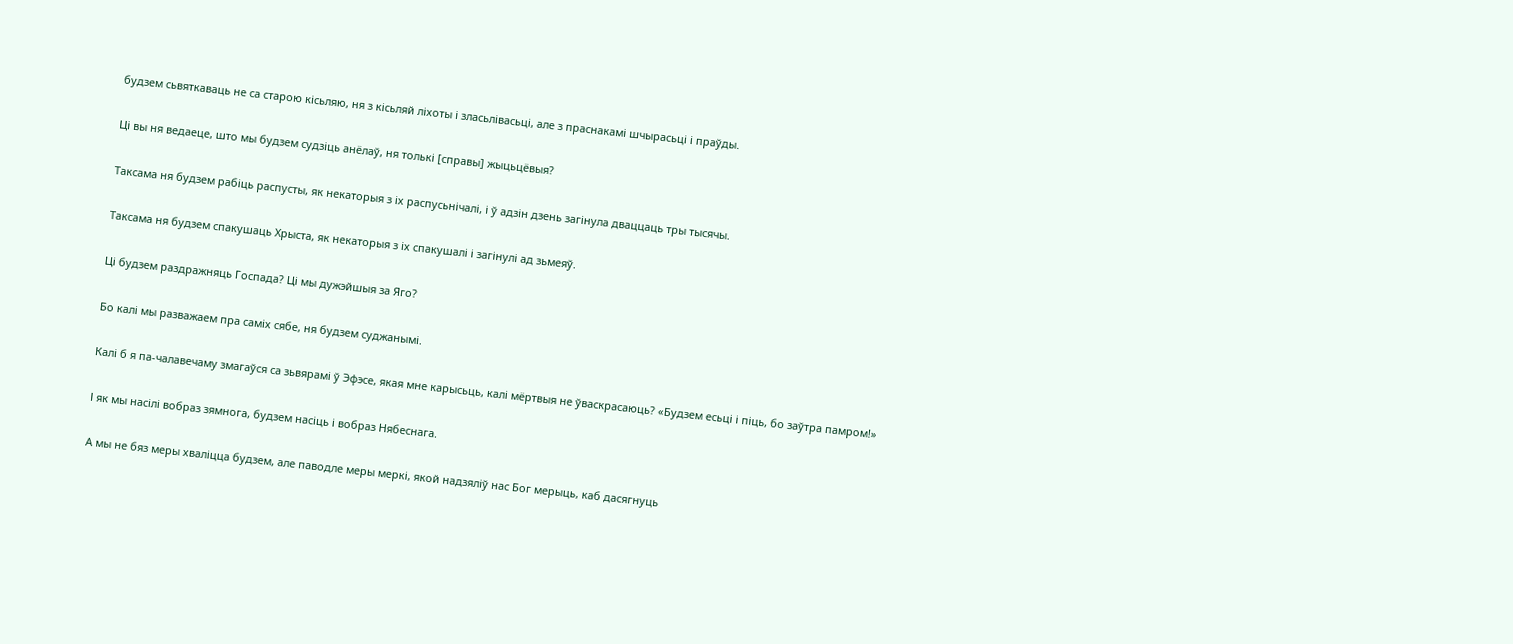будзем сьвяткаваць не са старою кісьляю, ня з кісьляй ліхоты і зласьлівасьці, але з праснакамі шчырасьці і праўды.

Ці вы ня ведаеце, што мы будзем судзіць анёлаў, ня толькі [справы] жыцьцёвыя?

Таксама ня будзем рабіць распусты, як некаторыя з іх распусьнічалі, і ў адзін дзень загінула дваццаць тры тысячы.

Таксама ня будзем спакушаць Хрыста, як некаторыя з іх спакушалі і загінулі ад зьмеяў.

Ці будзем раздражняць Госпада? Ці мы дужэйшыя за Яго?

Бо калі мы разважаем пра саміх сябе, ня будзем суджанымі.

Калі б я па-чалавечаму змагаўся са зьвярамі ў Эфэсе, якая мне карысьць, калі мёртвыя не ўваскрасаюць? «Будзем есьці і піць, бо заўтра памром!»

І як мы насілі вобраз зямнога, будзем насіць і вобраз Нябеснага.

А мы не бяз меры хваліцца будзем, але паводле меры меркі, якой надзяліў нас Бог мерыць, каб дасягнуць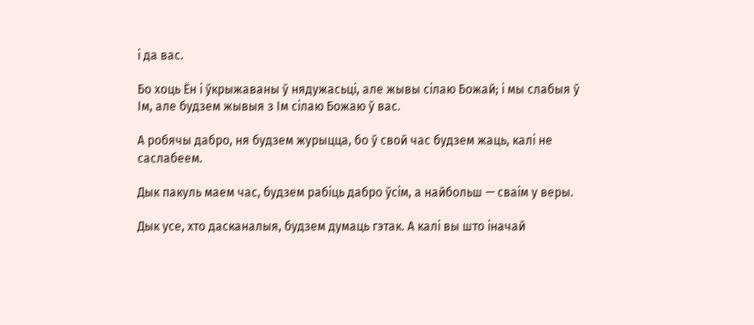і да вас.

Бо хоць Ён і ўкрыжаваны ў нядужасьці, але жывы сілаю Божай; і мы слабыя ў Ім, але будзем жывыя з Ім сілаю Божаю ў вас.

А робячы дабро, ня будзем журыцца, бо ў свой час будзем жаць, калі не саслабеем.

Дык пакуль маем час, будзем рабіць дабро ўсім, а найбольш — сваім у веры.

Дык усе, хто дасканалыя, будзем думаць гэтак. А калі вы што іначай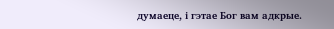думаеце, і гэтае Бог вам адкрые.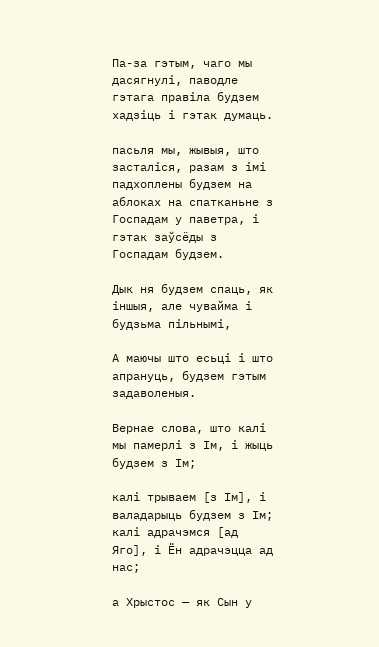Па-за гэтым, чаго мы дасягнулі, паводле гэтага правіла будзем хадзіць і гэтак думаць.

пасьля мы, жывыя, што засталіся, разам з імі падхоплены будзем на аблоках на спатканьне з Госпадам у паветра, і гэтак заўсёды з Госпадам будзем.

Дык ня будзем спаць, як іншыя, але чувайма і будзьма пільнымі,

А маючы што есьці і што апрануць, будзем гэтым задаволеныя.

Вернае слова, што калі мы памерлі з Ім, і жыць будзем з Ім;

калі трываем [з Ім], і валадарыць будзем з Ім; калі адрачэмся [ад Яго], і Ён адрачэцца ад нас;

а Хрыстос — як Сын у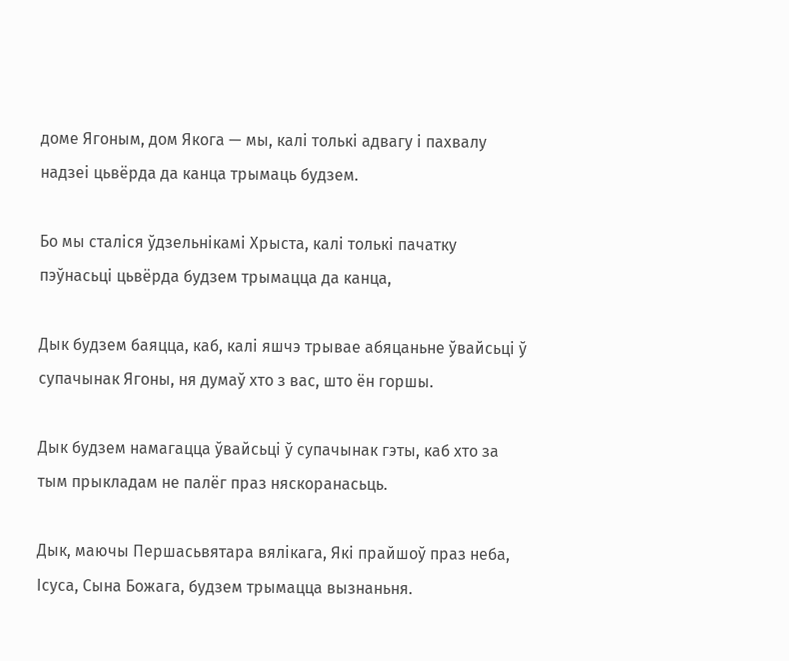доме Ягоным, дом Якога — мы, калі толькі адвагу і пахвалу надзеі цьвёрда да канца трымаць будзем.

Бо мы сталіся ўдзельнікамі Хрыста, калі толькі пачатку пэўнасьці цьвёрда будзем трымацца да канца,

Дык будзем баяцца, каб, калі яшчэ трывае абяцаньне ўвайсьці ў супачынак Ягоны, ня думаў хто з вас, што ён горшы.

Дык будзем намагацца ўвайсьці ў супачынак гэты, каб хто за тым прыкладам не палёг праз няскоранасьць.

Дык, маючы Першасьвятара вялікага, Які прайшоў праз неба, Ісуса, Сына Божага, будзем трымацца вызнаньня.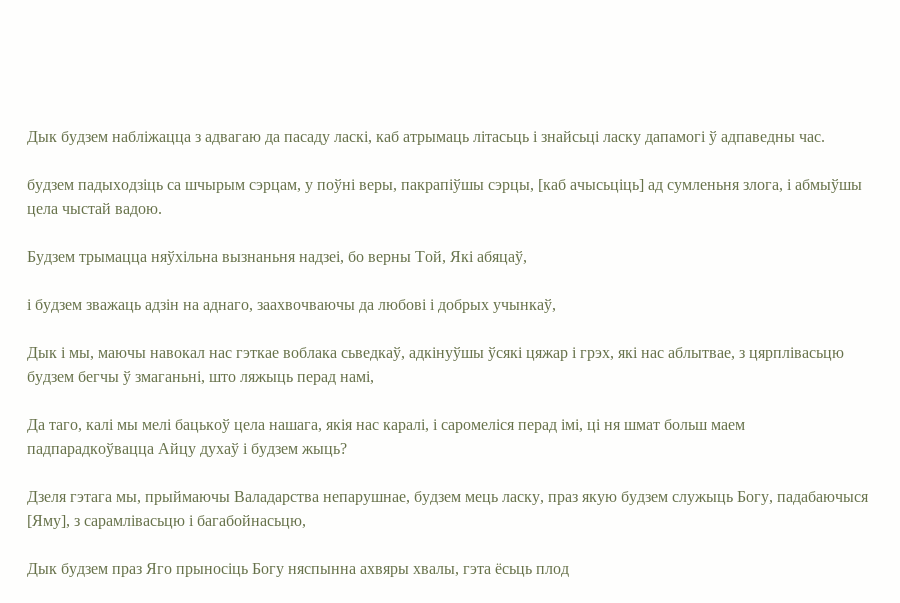Дык будзем набліжацца з адвагаю да пасаду ласкі, каб атрымаць літасьць і знайсьці ласку дапамогі ў адпаведны час.

будзем падыходзіць са шчырым сэрцам, у поўні веры, пакрапіўшы сэрцы, [каб ачысьціць] ад сумленьня злога, і абмыўшы цела чыстай вадою.

Будзем трымацца няўхільна вызнаньня надзеі, бо верны Той, Які абяцаў,

і будзем зважаць адзін на аднаго, заахвочваючы да любові і добрых учынкаў,

Дык і мы, маючы навокал нас гэткае воблака сьведкаў, адкінуўшы ўсякі цяжар і грэх, які нас аблытвае, з цярплівасьцю будзем бегчы ў змаганьні, што ляжыць перад намі,

Да таго, калі мы мелі бацькоў цела нашага, якія нас каралі, і саромеліся перад імі, ці ня шмат больш маем падпарадкоўвацца Айцу духаў і будзем жыць?

Дзеля гэтага мы, прыймаючы Валадарства непарушнае, будзем мець ласку, праз якую будзем служыць Богу, падабаючыся [Яму], з сарамлівасьцю і багабойнасьцю,

Дык будзем праз Яго прыносіць Богу няспынна ахвяры хвалы, гэта ёсьць плод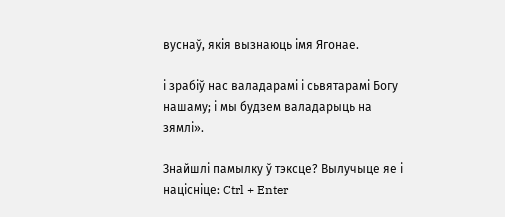вуснаў, якія вызнаюць імя Ягонае.

і зрабіў нас валадарамі і сьвятарамі Богу нашаму; і мы будзем валадарыць на зямлі».

Знайшлі памылку ў тэксце? Вылучыце яе і націсніце: Ctrl + Enter